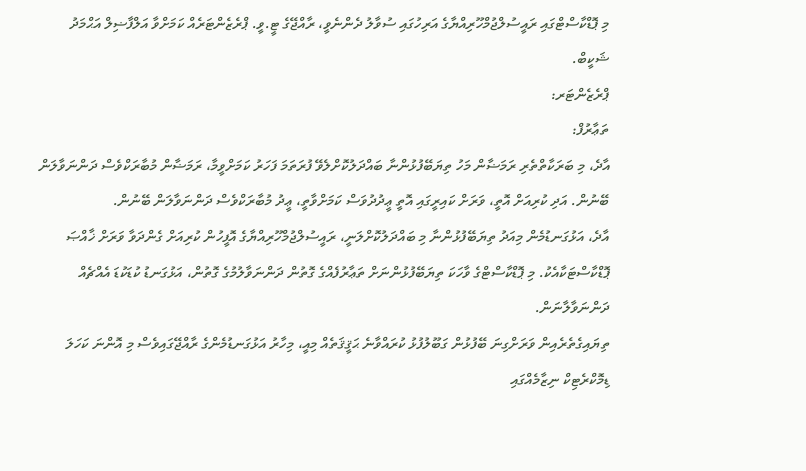މި ޕޮޑްކާސްޓްގައި ރައީސުލްޖުމްހޫރިއްޔާގެ އަރިހުގައި ސުވާލު ދެންނެވީ، ރާއްޖޭގެ ޓީ.ވީ. ޕްރެޒެންޓަރެއް ކަމަށްވާ އަލްފާޟިލް އަޙްމަދު ޝަކީބް.
ޕްރެޒެންޓަރ:
ތަޢާރުފް:
އާދެ، މި ބަރަކާތްތެރި ރަމަޟާން މަހު ތިޔަބޭފުޅުންނާ ބައްދަލުކޮށްލެވޭ ފުރަތަމަ ފަހަރު ކަމަށްވީމާ، ރަމަޟާން މުބާރަކްވެސް ދަންނަވާލަން ބޭނުން. އަދި ކުރިއަށް އޮތީ، ވަރަށް ކައިރީގައި އޮތީ ޢީދުދުވަސް ކަމަށްވާތީ، ޢީދު މުބާރަކްވެސް ދަންނަވާލަން ބޭނުން.
އާދެ، އަޅުގަނޑުމެން މިއަދު ތިޔަބޭފުޅުންނާ މި ބައްދަލުކޮށްލަނީ، ރައީސުލްޖުމްހޫރިއްޔާގެ އޮފީހުން ކުރިއަށް ގެންދަވާ ވަރަށް ޚާއްޞަ ޕޮޑްކާސްޓަކާއެކު. މި ޕޮޑްކާސްޓްގެ ވާހަކަ ތިޔަބޭފުޅުންނަށް ތަޢާރުފެއްގެ ގޮތުން ދަންނަވާލުމުގެ ގޮތުން، އަޅުގަނޑު ކުޑަކުޑަ އެއްޗެއް ދަންނަވާލާނަން.
ތިޔައިގެތެރެއިން ވަރަށްގިނަ ބޭފުޅުން ގަބޫލުފުޅު ކުރައްވާނެ ޙަޤީޤަތެއް މިއީ، މިހާރު އަޅުގަނޑުމެންގެ ރާއްޖޭގައިވެސް މި އޮންނަ ކަހަލަ ޑިމޮކްރެޓިކް ނިޒާމެއްގައި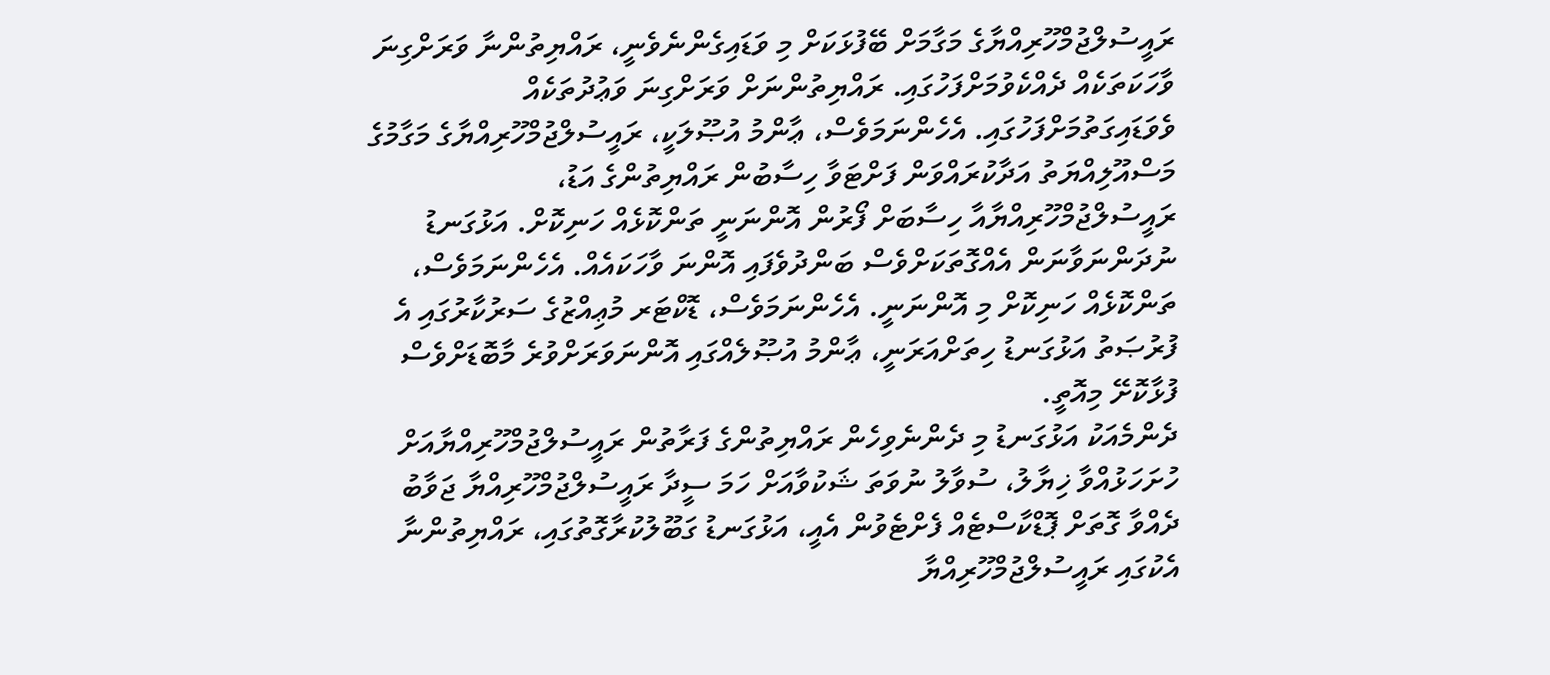ރައީސުލްޖުމްހޫރިއްޔާގެ މަގާމަށް ބޭފުޅަކަށް މި ވަޑައިގެންނެވެނީ، ރައްޔިތުންނާ ވަރަށްގިނަ ވާހަކަތަކެއް ދެއްކެވުމަށްފަހުގައި. ރައްޔިތުންނަށް ވަރަށްގިނަ ވަޢުދުތަކެއް ވެވަޑައިގަތުމަށްފަހުގައި. އެހެންނަމަވެސް، ޢާންމު އުޞޫލަކީ، ރައީސުލްޖުމްހޫރިއްޔާގެ މަގާމުގެ މަސްއޫލިއްޔަތު އަދާކުރައްވަން ފަށްޓަވާ ހިސާބުން ރައްޔިތުންގެ އަޑު، ރައީސުލްޖުމްހޫރިއްޔާއާ ހިސާބަށް ފޯރުން އޮންނަނީ ތަންކޮޅެއް ހަނިކޮށް. އަޅުގަނޑު ނުދަންނަވާނަން އެއްގޮތަކަށްވެސް ބަންދުވެފައި އޮންނަ ވާހަކައެއް. އެހެންނަމަވެސް، ތަންކޮޅެއް ހަނިކޮށް މި އޮންނަނީ. އެހެންނަމަވެސް، ޑޮކްޓަރ މުޢިއްޒުގެ ސަރުކާރުގައި އެ ފުރުޞަތު އަޅުގަނޑު ހިތަށްއަރަނީ، ޢާންމު އުޞޫލެއްގައި އޮންނަވަރަށްވުރެ މާބޮޑަށްވެސް ފުޅާކޮށޭ މިއޮތީ.
ދެންމެއަކު އަޅުގަނޑު މި ދެންނެވިހެން ރައްޔިތުންގެ ފަރާތުން ރައީސުލްޖުމްހޫރިއްޔާއަށް ހުށަހަޅުއްވާ ޚިޔާލު، ސުވާލު ނުވަތަ ޝަކުވާއަށް ހަމަ ސީދާ ރައީސުލްޖުމްހޫރިއްޔާ ޖަވާބު ދެއްވާ ގޮތަށް ޕޮޑްކާސްޓެއް ފެށްޓެވުން އެއީ، އަޅުގަނޑު ގަބޫލުކުރާގޮތުގައި، ރައްޔިތުންނާ އެކުގައި ރައީސުލްޖުމްހޫރިއްޔާ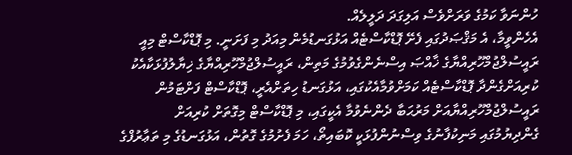ހުންނަވާ ކަމުގެ ވަރަށްވެސް އަލިގަދަ ދަލީލެއް.
އެހެންވީމާ، އެ މަޤްޞަދުގައި ފެށޭ ޕޮޑްކާސްޓެއް އަޅުގަނޑުމެން މިއަދު މި ފަށަނީ. މި ޕޮޑްކާސްޓް މިއީ ރައީސުލްޖުމްހޫރިއްޔާގެ ޚާއްޞަ އިސްނެންގެވުމުގެ މަތިން، ރައީސުލްޖުމްހޫރިއްޔާގެ ޚިޔާލުފުޅަކާއެކު ކުރިއަށްގެންދާ ޕޮޑްކާސްޓެއް ކަމަށްވުމާއެކުގައި، އަޅުގަނޑު ހިތަށްއެރީ، ޕޮޑްކާސްޓް ފަށްޓަމުން ރައީސުލްޖުމްހޫރިއްޔާއަށް މަރުޙަބާ ދެންނެވުމާ އެކީގައި، މި ޕޮޑްކާސްޓް މިގޮތަށް ކުރިއަށް ގެންދިޔުމުގައި މަނިކުފާނުގެ ވިސްނުންފުޅަކީ ކޮބައިތޯ، ހަމަ ފެށުމުގެ ގޮތުން، އަޅުގަނޑުގެ މި ތަޢާރުފްގެ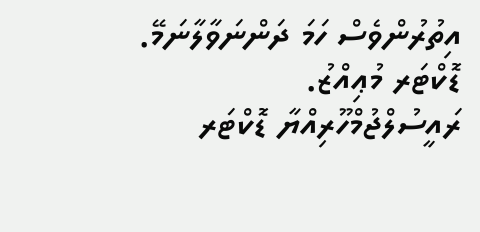އިތުރުންވެސް ހަމަ ދަންނަވާލާނަމޭ. ޑޮކްޓަރ މުޢިއްޒު.
ރައީސުލްޖުމްހޫރިއްޔާ ޑޮކްޓަރ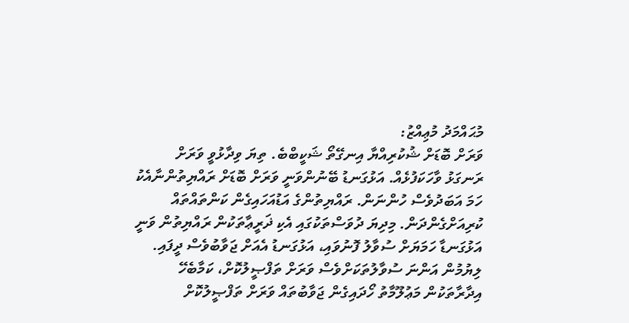މުޙައްމަދު މުޢިއްޒު:
ވަރަށް ބޮޑަށް ޝުކުރިއްޔާ އިނގޭތޯ ޝަކީބްބެ. ތިޔަ ވިދާޅުވީ ވަރަށް ރަނގަޅު ވާހަކަފުޅެއް. އަޅުގަނޑު ބޭނުންވަނީ ވަރަށް ބޮޑަށް ރައްޔިތުންނާއެކު ހަމަ އަބަދުވެސް ހުންނަން. ރައްޔިތުންގެ އަޑުއަހައިގެން ކަންތައްތައް ކުރިއަށްގެންދަން. މިދިޔަ ދުވަސްތަކުގައި އެކި ޛަރީޢާތަކުން ރައްޔިތުން ވަނީ އަޅުގަނޑާ ހަމަޔަށް ސުވާލު ފޮނުވައި، އަޅުގަނޑު އެއަށް ޖަވާބުވެސް ދީފައި. ލިޔުމުން އަންނަ ސުވާލުތަކަށްވެސް ވަރަށް ތަފްޞީލުކޮށް، ކަމާބެހޭ އިދާރާތަކުން މަޢުލޫމާތު ހޯދައިގެން ޖަވާބުތައް ވަރަށް ތަފްޞީލުކޮށް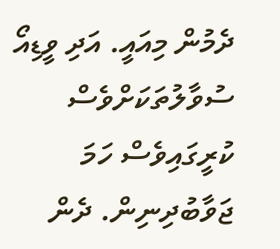ދެމުން މިއައީ. އަދި ވީޑިއޯ ސުވާލުތަކަށްވެސް ކުރީގައިވެސް ހަމަ ޖަވާބުދިނިން. ދެން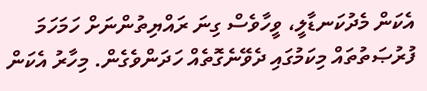އެކަން މެދުކަނޑާލީ، ވީހާވެސް ގިނަ ރައްޔިތުންނަށް ހަމަހަމަ ފުރުޞަތުތައް މިކަމުގައި ދެވޭނެގޮތެއް ހަދަންވެގެން. މިހާރު އެކަން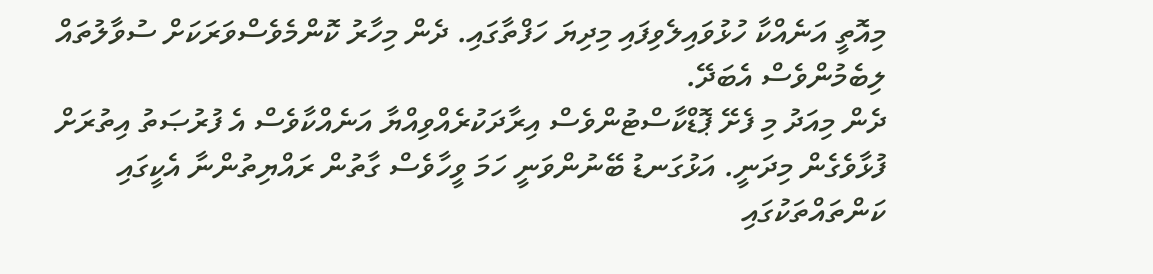މިއޮތީ އަނެއްކާ ހުޅުވައިލެވިފައި މިދިޔަ ހަފްތާގައި. ދެން މިހާރު ކޮންމެވެސްވަރަކަށް ސުވާލުތައް ލިބެމުންވެސް އެބަދޭ.
ދެން މިއަދު މި ފެށޭ ޕޮޑްކާސްޓުންވެސް އިރާދަކުރެއްވިއްޔާ އަނެއްކާވެސް އެ ފުރުޞަތު އިތުރަށް ފުޅާވެގެން މިދަނީ. އަޅުގަނޑު ބޭނުންވަނީ ހަމަ ވީހާވެސް ގާތުން ރައްޔިތުންނާ އެކީގައި ކަންތައްތަކުގައި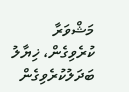މަޝްވަރާ ކުރެވިގެން، ޚިޔާލު ބަދަލުކުރެވިގެން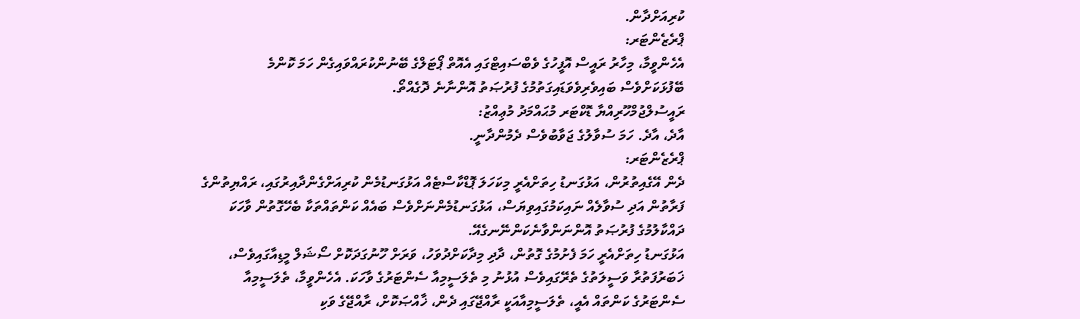ކުރިއަށްދާން.
ޕްރެޒެންޓަރ:
އެހެންވީމާ، މިހާރު ރައީސް އޮފީހުގެ ވެބްސައިޓްގައި އެއޮތް ޕޯޓަލްގެ ބޭނުންކުރައްވައިގެން ހަމަ ކޮންމެ ބޭފުޅަކަށްވެސް ބައިވެރިވެވަޑައިގަތުމުގެ ފުރުޞަތު އޮންނާނެ ދޮގެއްތޯ.
ރައީސުލްޖުމްހޫރިއްޔާ ޑޮކްޓަރ މުޙައްމަދު މުޢިއްޒު:
އާދެ، އާދެ. ހަމަ ސުވާލުގެ ޖަވާބުވެސް ދެމުންދާނީ.
ޕްރެޒެންޓަރ:
ދެން އޭގެއިތުރުން، އަޅުގަނޑު ހިތަށްއެރީ މިކަހަލަ ޕޮޑްކާސްޓެއް އަޅުގަނޑުމެން ކުރިއަށްގެންދާއިރުގައި، ރައްޔިތުންގެ ފަރާތުން އަދި ސުވާލެއް ނައިކަމުގައިވިޔަސް، އަޅުގަނޑުމެންނަށްވެސް ބައެއް ކަންތައްތަކާ ބެހޭގޮތުން ވާހަކަ ދައްކާލުމުގެ ފުރުޞަތު އޮންނަންވާނެކަންނޭނގެއޭ.
އަޅުގަނޑު ހިތަށްއެރީ ހަމަ ފެށުމުގެ ގޮތުން، ދާދި މިދާކަށްދުވަހު، ވަރަށް ހޫނުގަދަކޮށް ސޯޝަލް މީޑިއާގައިވެސް، ޚަބަރުފަތުރާ ވަސީލަތުގެ ތެރޭގައިވެސް އުޅުނު މި ތެލަސީމިއާ ސެންޓަރުގެ ވާހަކަ. އެހެންވީމާ، ތެލަސީމިއާ ސެންޓަރުގެ ކަންތައް އެއީ، ތެލަސީމިއާއަކީ ރާއްޖޭގައި ދެން، ޚާއްޞަކޮށް، ރާއްޖޭގެ ވަކި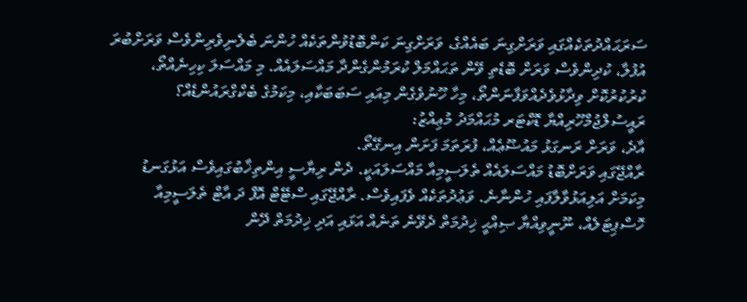ސަރަޙައްދުތަކެއްގައި ވަރަށްގިނަ ބައެއްގެ، ވަރަށްގިނަ ކަންބޮޑުވުންތަކެއް ހުންނަ ބެލެނިވެރިންވެސް ވަރަށްބުރަ އުފުލާ، ކުދިންވެސް ވަރަށް ބޮޑެތި ވޭން ތަޙައްމަލް ކުރަމުންގެންދާ މައްސަލައެއް. މި މައްސަލަ ކިހިނެއްތޯ، ކުރުކުރުކޮށް ވިދާޅުވެދެއްވަފާނަންތޯ، މިހާ ހޫނުވެގެން މިއައި ސަބަބަކާއި، މިކަމުގެ ބެކްގްރައުންޑެއް؟
ރައީސުލްޖުމްހޫރިއްޔާ ޑޮކްޓަރ މުޙައްމަދު މުޢިއްޒު:
އާދެ، ވަރަށް ރަނގަޅު މައުޟޫޢެއް، ފުރަތަމަ ފަށަން އިނގޭތޯ.
ރާއްޖޭގައި ވަރަށްބޮޑު މައްސަލައެއް ތެލަސީމިއާ މައްސަލައަކީ. ދެން ރިޔާސީ އިންތިޚާބުގައިވެސް އަޅުގަނޑު މިކަމަށް އަލިއަޅުވާލާފައި ހުންނާނެ. ވަޢުދުތަކެއް ވެފައިވެސް. ރާއްޖޭގައި ސްޓޭޓް އޮފް ދަ އާޓް ތެލަސީމިއާ ހޮސްޕިޓަލެއް، ނޫނީވިއްޔާ ޞިއްޙީ ޚިދުމަތް ދެވޭނެ ތަނެއް އަޅައި އަދި ޚިދުމަތް ދޭން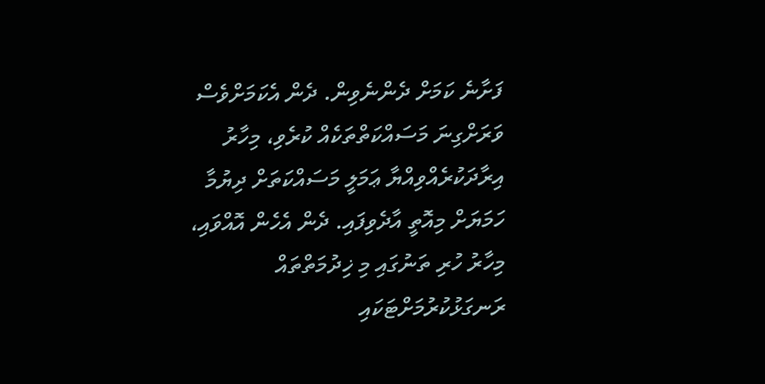ފަށާނެ ކަމަށް ދެންނެވިން. ދެން އެކަމަށްވެސް ވަރަށްގިނަ މަސައްކަތްތަކެއް ކުރެވި، މިހާރު އިރާދަކުރެއްވިއްޔާ ޢަމަލީ މަސައްކަތަށް ދިޔުމާ ހަމަޔަށް މިއޮތީ އާދެވިފައި. ދެން އެހެން އޮއްވައި، މިހާރު ހުރި ތަނުގައި މި ޚިދުމަތްތައް ރަނގަޅުކުރުމަށްޓަކައި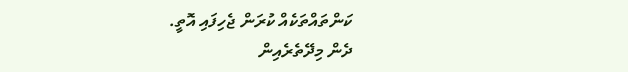ކަންތައްތަކެއް ކުރަން ޖެހިފައި އޮތީ.
ދެން މިދޭތެރެއިން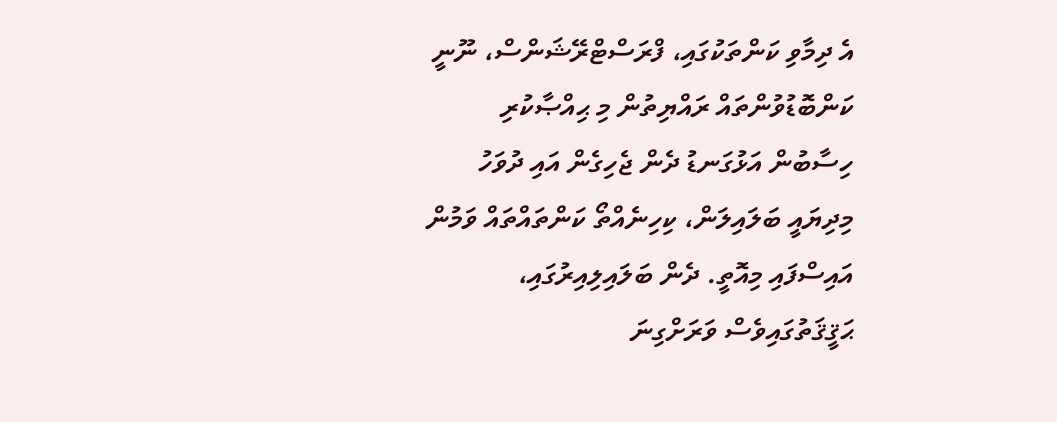އެ ދިމާވި ކަންތަކުގައި، ފްރަސްޓްރޭޝަންސް، ނޫނީ ކަންބޮޑުވުންތައް ރައްޔިތުން މި ޙިއްޞާކުރި ހިސާބުން އަޅުގަނޑު ދެން ޖެހިގެން އައި ދުވަހު މިދިޔައީ ބަލައިލަން، ކިހިނެއްތޯ ކަންތައްތައް ވަމުން އައިސްފައި މިއޮތީ. ދެން ބަލައިލިއިރުގައި، ޙަޤީޤަތުގައިވެސް ވަރަށްގިނަ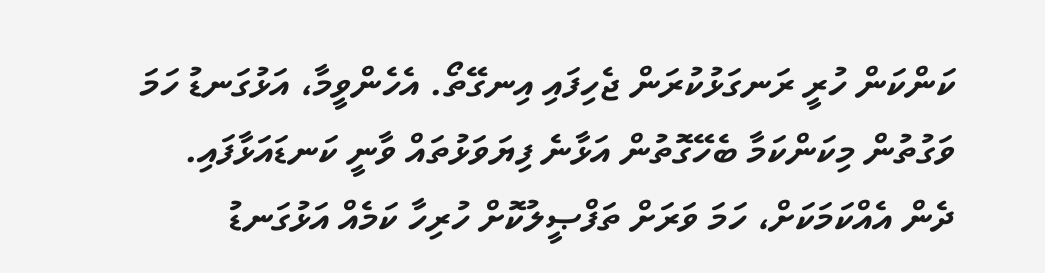ކަންކަން ހުރީ ރަނގަޅުކުރަން ޖެހިފައި އިނގޭތޯ. އެހެންވީމާ، އަޅުގަނޑު ހަމަ ވަގުތުން މިކަންކަމާ ބެހޭގޮތުން އަޅާނެ ފިޔަވަޅުތައް ވާނީ ކަނޑައަޅާފައި.
ދެން އެއްކަމަކަށް، ހަމަ ވަރަށް ތަފްޞީލުކޮށް ހުރިހާ ކަމެއް އަޅުގަނޑު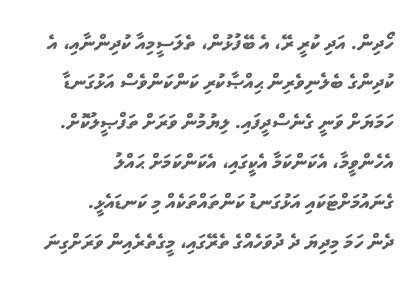ހޯދިން. އަދި ކުރީ ރޭ، އެ ބޭފުޅުން، ތެލަސީމިއާ ކުދިންނާއި، އެ ކުދިންގެ ބެލެނިވެރިން ޙިއްޞާކުރި ކަންކަންވެސް އަޅުގަނޑާ ހަމަޔަށް ވަނީ ގެނެސްދީފައި. ލިޔުމުން ވަރަށް ތަފްޞީލުކޮށް. އެހެންވީމާ، އެކަންކަމާ އެކީގައި، އެކަންކަމަށް ޙައްލު ގެނައުމަށްޓަކައި އަޅުގަނޑު ކަންތައްތަކެއް މި ކަނޑައެޅީ.
ދެން ހަމަ މިދިޔަ ދެ ދުވަހެއްގެ ތެރޭގައި، މީގެތެރެއިން ވަރަށްގިނަ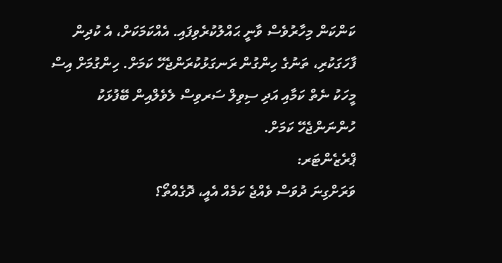ކަންކަން މިހާރުވެސް ވާނީ ޙައްލުކުރެވިފައި. އެއްކަމަކަށް، އެ ކުދިން ފާހަގަކުރި، ތަނުގެ ހިންގުން ރަނގަޅުކުރަންޖެހޭ ކަމަށް. ހިންގުމަށް އިސް މީހަކު ނެތް ކަމާއި އަދި ސިވިލް ސަރވިސް ލެވެލްއިން ބޭފުޅަކު ހުންނަންޖެހޭ ކަމަށް.
ޕްރެޒެންޓަރ:
ވަރަށްގިނަ ދުވަސް ވެއްޖެ ކަމެއް އެއީ، ދޮގެއްތޯ؟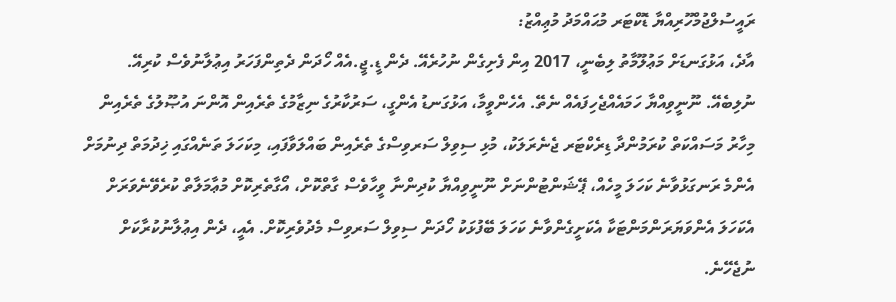ރައީސުލްޖުމްހޫރިއްޔާ ޑޮކްޓަރ މުޙައްމަދު މުޢިއްޒު:
އާދެ، އަޅުގަނޑަށް މަޢުލޫމާތު ލިބެނީ، 2017 އިން ފެށިގެން ނުހުރެއޭ. ދެން ޑީ.ޖީ.އެއް ހޯދަން ދެތިންފަހަރު އިޢުލާނުވެސް ކުރިއޭ. ނުލިބެއޭ. ނޫނީވިއްޔާ ހަމައެއްޖެހިފައެއް ނެތޭ. އެހެންވީމާ، އަޅުގަނޑު އެންގީ، ސަރުކާރުގެ ނިޒާމުގެ ތެރެއިން އޮންނަ އުޞޫލުގެ ތެރެއިން މިހާރު މަސައްކަތް ކުރަމުންދާ ޑިރެކްޓަރ ޖެނެރަލަކު، މުޅި ސިވިލް ސަރވިސްގެ ތެރެއިން ބައްލަވާފައި، މިކަހަލަ ތަނެއްގައި ޚިދުމަތް ދިނުމަށް އެންމެ ރަނގަޅުވާނެ ކަހަލަ މީހެއް، ޕޭޝަންޓުންނަށް ނޫނީވިއްޔާ ކުދިންނާ ވީހާވެސް ގާތްކޮށް، އޯގާތެރިކޮށް މުޢާމަލާތް ކުރެވޭނެވަރަށް އެކަހަލަ އެންވަޔަރަންމަންޓަކާ އެކަށީގެންވާނެ ކަހަލަ ބޭފުޅަކު ހޯދަން ސިވިލް ސަރވިސް މެދުވެރިކޮށް. އެއީ، ދެން އިޢުލާނުކުރާކަށް ނުޖެހޭނެ.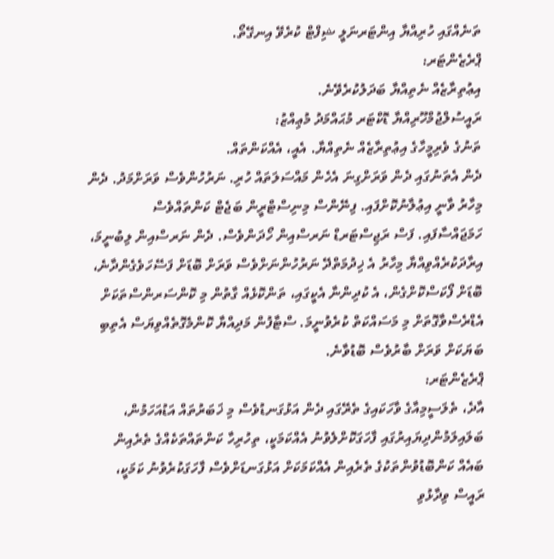ތަނެއްގައި ހުރިއްޔާ އިންޓަރނަލީ ޝިފްޓް ކުރެވޭ އިނގޭތޯ.
ޕްރެޒެންޓަރ:
އިޢުތިރާޒެއް ނެތިއްޔާ ބަދަލުކުރެވޭނެ.
ރައީސުލްޖުމްހޫރިއްޔާ ޑޮކްޓަރ މުޙައްމަދު މުޢިއްޒު:
ތަނުގެ ވެރިމީހާގެ އިޢުތިރާޒެއް ނެތިއްޔާ. އެއީ، އެއްކަންތައް.
ދެން އެތަނުގައި ދެން ވަރަށްގިނަ އެހެން މައްސަލަތައް ހުރި. ނަރުހުންވެސް ވަރަށްމަދު. ދެން މިހާރު ވާނީ އިޢުލާނުކޮށްފައި. ފިނޭންސް މިނިސްޓްރީން ބަޖެޓް ކަންތައްވެސް ހަމަޖައްސާފައި. ފަސް ރަޖިސްޓަރޑް ނަރސްއިން ހޯދަންވެސް. ދެން ނަރސްއިން ލިބުނީމަ، އިރާދަކުރެއްވިއްޔާ މިހާރު އެ ޚިދުމަތްދޭ ނަރުހުންނަށްވެސް ވަރަށް ބޮޑަށް ފަސޭހަވެގެންދާނެ، ބޮޑަށް ފޯކަސްކޮށްގެން، އެ ކުދިންނާ އެކީގައި، ތަންކޮޅެއް ގާތުން މި ކޮންސަރންސްތަކަށް އެޑްރެސްވާގޮތަށް މި މަސައްކަތް ކުރެވުނީމަ. ސްޓާފުން މަދިއްޔާ ކޮންމެގޮތެއްވިޔަސް އެތިބި ބަޔަކަށް ވަރަށް ބާރުވެސް ބޮޑުވާނެ.
ޕްރެޒެންޓަރ:
އާދެ، ތެލަސީމިއާގެ ވާހަކައިގެ ތެރޭގައި ދެން އަޅުގަނޑުވެސް މި ޚަބަރުތައް އަޑުއަހަމުން، ބަލައިލަމުންދިޔައިރުގައި ފާހަގަކޮށްލެވުނު އެއްކަމަކީ، ތިހުރިހާ ކަންތައްތަކެއްގެ ތެރެއިން ބައެއް ކަންބޮޑުވުންތަކުގެ ތެރެއިން އެއްކަމަކަށް އަޅުގަނޑަށްވެސް ފާހަގަކުރެވުނު ކަމަކީ، ރައީސް ވިދާޅުވި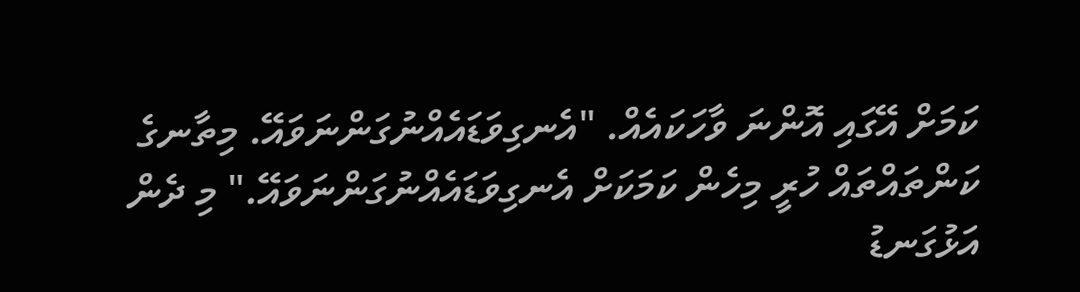ކަމަށް އޭގައި އޮންނަ ވާހަކައެއް. "އެނގިވަޑައެއްނުގަންނަވައޭ. މިތާނގެ ކަންތައްތައް ހުރީ މިހެން ކަމަކަށް އެނގިވަޑައެއްނުގަންނަވައޭ." މި ދެން އަޅުގަނޑު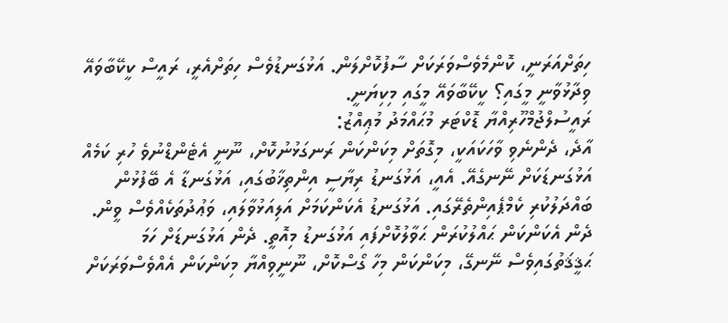ހިތަށްއަރަނީ، ކޮންމެވެސްވަރަކަށް ސާފުކޮށްލަން. އަޅުގަނޑުވެސް ހިތަށްއެރީ، ރައީސް ކީކޭބާވައޭ ވިދާޅުވާނީ މީގައި؟ ކީކޭބާވައޭ މީގައި މިކިޔަނީ.
ރައީސުލްޖުމްހޫރިއްޔާ ޑޮކްޓަރ މުޙައްމަދު މުޢިއްޒު:
އާދެ، ދެންނެވި ވާހަކައަކީ، މިގޮތަށް މިކަންކަން ރަނގަޅުނުކޮށް، ނޫނީ އެޓެންޑްނުވެ ހުރި ކަމެއް އަޅުގަނޑަކަށް ނޭނގެއޭ. އެއީ، އަޅުގަނޑު ރިޔާސީ އިންތިޚާބުގައި، އަޅުގަނޑާ އެ ބޭފުޅުން ބައްދަލުކުރި ކެމްޕެއިންތެރޭގައި. އަޅުގަނޑު އެކަންކަމަށް އަލިއަޅުވާލައި، ވަޢުދުތަކެއްވެސް ވީން. ދެން އެކަންކަން ޙައްލުކުރަން ޙަވާލުކޮށްފައި އަޅުގަނޑު މިއޮތީ. ދެން އަޅުގަނޑަށް ހަމަ ޙަޤީޤަތުގައިވެސް ނޭނގޭ، މިކަންކަން މިހާ ގޯސްކޮށް، ނޫނީވިއްޔާ މިކަންކަން އެއްވެސްވަރަކަށް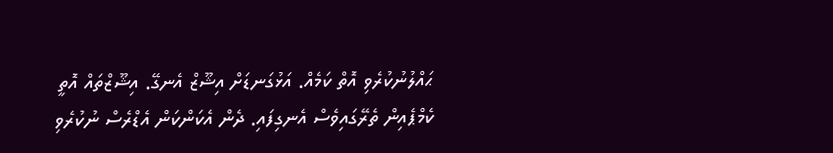ޙައްލުނުކުރެވި އޮތް ކަމެއް. އަޅުގަނޑަށް އިޝޫޒް އެނގޭ. އިޝޫޒްތައް އޮތީ ކެމްޕެއިން ތެރޭގައިވެސް އެނގިފައި. ދެން އެކަންކަން އެޑްރެސް ނުކުރެވި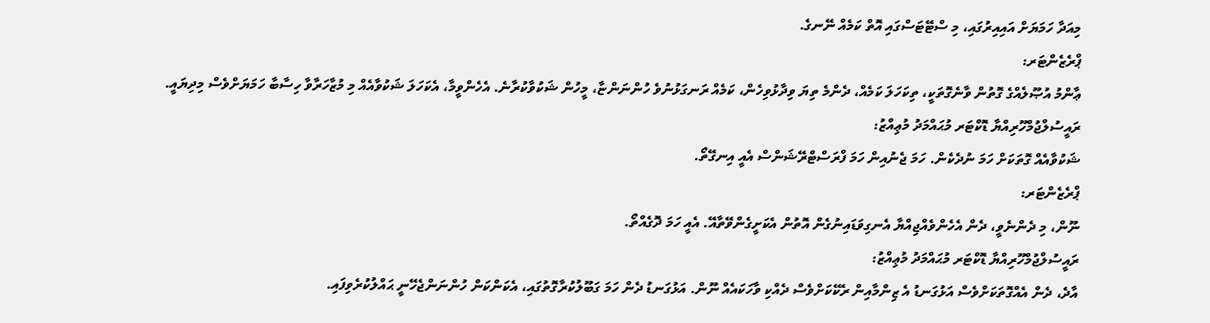މިއަދާ ހަމަޔަށް އައިއިރުގައި، މި ސްޓޭޓަސްގައި އޮތް ކަމެއް ނޭނގެ.
ޕްރެޒެންޓަރ:
ޢާންމު އުޞޫލެއްގެ ގޮތުން ވާނެގޮތަކީ، ތިކަހަލަ ކަމެއް، ދެންމެ ތިޔަ ވިދާޅުވިހެން، ކަމެއް ރަނގަޅުނުވެ ހުންނަންޏާ، މީހުން ޝަކުވާކުރާނެ. އެހެންވީމާ، އެކަހަލަ ޝަކުވާއެއް މި މުޒާހަރާވާ ހިސާބާ ހަމަޔަށްވެސް މިދިޔައީ.
ރައީސުލްޖުމްހޫރިއްޔާ ޑޮކްޓަރ މުޙައްމަދު މުޢިއްޒު:
ޝަކުވާއެއް ގޮތަކަށް ހަމަ ނުދެކެން. ހަމަ ޖެނުއިން ހަމަ ފްރަސްޓްރޭޝަންސް އެއީ އިނގޭތޯ.
ޕްރެޒެންޓަރ:
ނޫން، މި ދެންނެވީ، ދެން އެހެންވެއްޖިއްޔާ އެނގިވަޑައިނުގެން އޮތުން އެކަށީގެންވޭތާއޭ. އެއީ ހަމަ ދޮގެއްތޯ.
ރައީސުލްޖުމްހޫރިއްޔާ ޑޮކްޓަރ މުޙައްމަދު މުޢިއްޒު:
އާދެ، ދެން އެއްގޮތަކަށްވެސް އަޅުގަނޑު އެ ޒިންމާއިން ރެކޭކަށްވެސް ދެއްކި ވާހަކައެއް ނޫން. އަޅުގަނޑު ދެން ހަމަ ގަބޫލުކުރާގޮތުގައި، އެކަންކަން ހުންނަންޖެހޭނީ ޙައްލުކުރެވިފައި.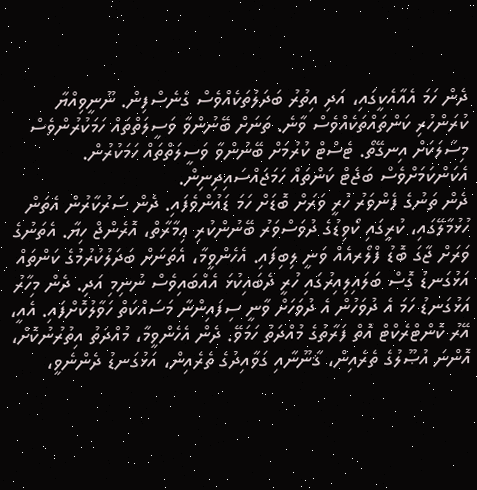ދެން ހަމަ އެއާއެކީގައި، އަދި އިތުރު ބަދަލުތަކެއްވެސް ގެނެސްފިން. ނޫނީވިއްޔާ ކުރަންހުރި ކަންތައްތަކެއްވެސް ވާނެ. ތަނަށް ބޭނުންވާ ވަސީލަތްތައް ހަމަކުރުންވެސް މިސާލަކަށް އިނގޭތޯ. ޓެސްޓް ކުރުމަށް ބޭނުންވާ ވަސީލަތްތައް ހަމަކުރުން. އެކަންކަމަށްވެސް ބަޖެޓް ކަންތައް ހަމަޖައްސައިދިނިން.
ދެން ތަނުގެ ފެންވަރު ހުރީ ވަރަށް ބޮޑަށް ހަމަ ޑައުންވެފައި. ދެން ސަރުކާރުން އެތަން ހުޅުމާލޭގައި، ކުރީގައި ކޯވިޑުގެ ދުވަސްވަރު ބޭނުންކުރި ޢިމާރާތް، އޮރެންޖް ހިޔާ. އެތަނުގެ ވަރަށް ޖާގަ ބޮޑު ފްލޯރއެއް ވަނީ ލިބިފައި. އެހެންވީމާ، އެތަނަށް ބަދަލުކުރުމުގެ ކަންތައް އަޅުގަނޑު ގޮސް ބަލައިލިއިރުގައި ހުރީ ދެބައިކުޅަ އެއްބައިވެސް ނުނިމި އަދި. ދެން މިހާރު އަޅުގަނޑު ހަމަ އެ ދުވަހުން އެ ދުވަހަށް ވާނީ ސިފައިންނާ މަސައްކަތް ހަވާލުކޮށްފައި. އެއީ، އޭރު ކޮންޓްރެކްޓް އޮތް ފަރާތުގެ މުއްދަތު ހަމަވޭ. ދެން އެހެންވީމާ، މުއްދަތު އިތުރުނުކޮށް، އޮންނަ އުޞޫލުގެ ތެރެއިން، ޤާނޫނާއި ގަވާއިދުގެ ތެރެއިން، އަޅުގަނޑު ދެންނެވީ،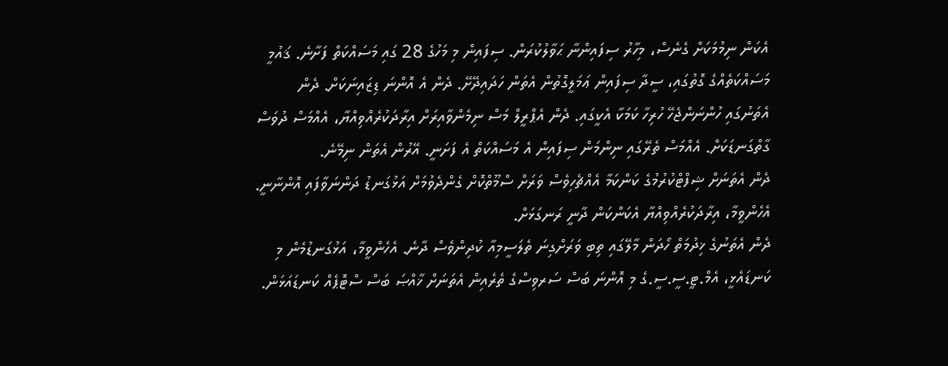އެކަން ނިމުމަކަށް ގެނެސް، މިހާރު ސިފައިންނާ ޙަވާލުކުރަން. ސިފައިން މި މަހުގެ 28 ގައި މަސައްކަތް ފަށާނެ. ޤައުމީ މަސައްކަތެއްގެ ގޮތުގައި، ސީދާ ސިފައިން ޢަމަލީގޮތުން އެތަން ހަދައިދޭށޭ. ދެން އެ އޮންނަ ޑިޒައިނަކަށް. ދެން އެތަނުގައި ހުންނަންޖެހޭ ހުރިހާ ކަމަކާ އެކީގައި. ދެން އެޕްރީލް މަސް ނިމެންވާއިރަށް އިރާދަކުރެއްވިއްޔާ، އެއްމަސް ދުވަސް ގާތްގަނޑަކަށް. އެއްމަސް ތެރޭގައި ނިންމަން ސިފައިން އެ މަސައްކަތް އެ ފަށަނީ. އޭރުން އެތަން ނިމޭނެ.
ދެން އެތަނަށް ޝިފްޓްކުރުމުގެ ކަންކަމާ އެއްޗެހިވެސް ވަރަށް ސްމޫތްކޮށް ގެންދެވުމަށް އަޅުގަނޑު ދަންނަވާފައި އޮންނާނީ. އެހެންވީމާ، އިރާދަކުރެއްވިއްޔާ އެކަންކަން ދާނީ ރަނގަޅަށް.
ދެން އެތަނުގެ ޚިދުމަތް ހޯދަން މާލޭގައި ތިބި ވަރަށްގިނަ ތެލަސީމިއާ ކުދިންވެސް ދާނެ. އެހެންވީމާ، އަޅުގަނޑުމެން މި ކަނޑައެޅީ، އެމް.ޓީ.ސީ.ސީ.ގެ މި އޮންނަ ބަސް ސަރވިސްގެ ތެރެއިން އެތަނަށް ޚާއްޞަ ބަސް ސްޓޮޕެއް ކަނޑައަޅަން.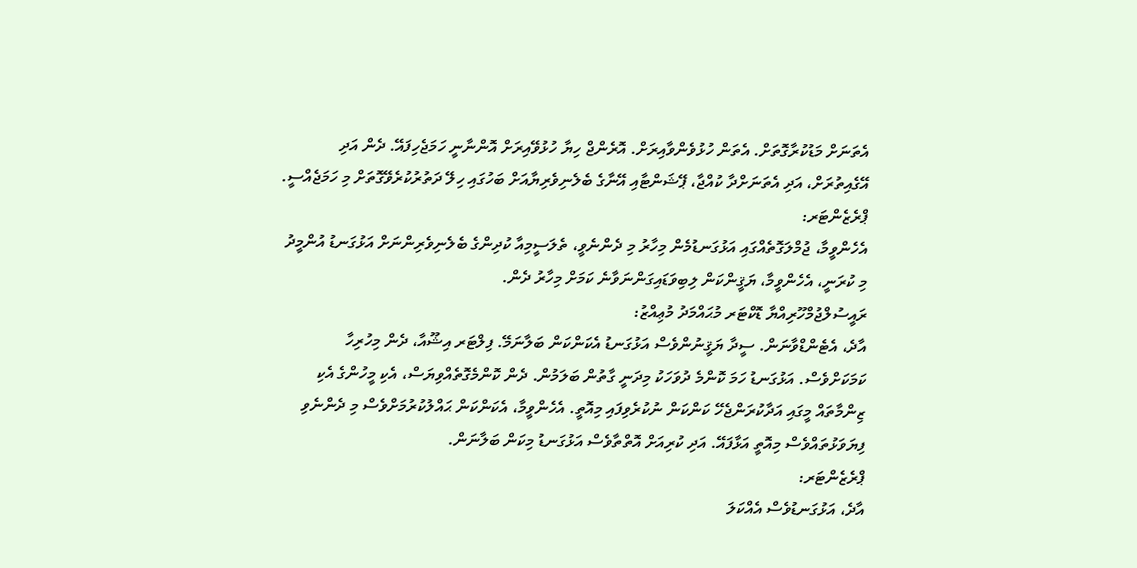އެތަނަށް މަޑުކުރާގޮތަށް. އެތަން ހުޅުވެންވާއިރަށް. އޮރެންޖް ހިޔާ ހުޅުވޭއިރަށް އޮންނާނީ ހަމަޖެހިފައޭ. ދެން އަދި އޭގެއިތުރަށް، އަދި އެތަނަށްދާ ކުއްޖާ، ޕޭޝަންޓާއި އޭނާގެ ބެލެނިވެރިޔާއަށް ބަހުގައި ހިލޭ ދަތުރުކުރެވޭގޮތަށް މި ހަމަޖެއްސީ.
ޕްރެޒެންޓަރ:
އެހެންވީމާ، ޖުމްލަގޮތެއްގައި އަޅުގަނޑުމެން މިހާރު މި ދެންނެވީ، ތެލަސީމިއާ ކުދިންގެ ބެލެނިވެރިންނަށް އަޅުގަނޑު އުންމީދު މި ކުރަނީ، އެހެންވީމާ، ޔަޤީންކަން ލިބިވަޑައިގަންނަވާނެ ކަމަށް މިހާރު ދެން.
ރައީސުލްޖުމްހޫރިއްޔާ ޑޮކްޓަރ މުޙައްމަދު މުޢިއްޒު:
އާދެ، އެޓެންޑްވާނަން. ސީދާ ޔަޤީނުންވެސް އަޅުގަނޑު އެކަންކަން ބަލާނަމޭ. ފިލްޓަރ އިޝޫއާ، ދެން މިހުރިހާ ކަމަކަށްވެސް. އަޅުގަނޑު ހަމަ ކޮންމެ ދުވަހަކު މިދަނީ ގާތުން ބަލަމުން. ދެން ކޮންމެގޮތެއްވިޔަސް، އެކި މީހުންގެ އެކި ޒިންމާތައް މީގައި އަދާކުރަންޖެހޭ ކަންކަން ނުކުރެވިފައި މިއޮތީ. އެހެންވީމާ، އެކަންކަން ޙައްލުކުރުމަށްވެސް މި ދެންނެވި ފިޔަވަޅުތައްވެސް މިއޮތީ އަޅާފައޭ. އަދި ކުރިއަށް އޮތްތާވެސް އަޅުގަނޑު މިކަން ބަލާނަން.
ޕްރެޒެންޓަރ:
އާދެ، އަޅުގަނޑުވެސް އެއްކަލަ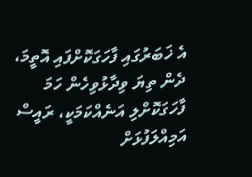އެ ޚަބަރުގައި ފާހަގަކޮށްފައި އޮތީމަ، ދެން ތިޔަ ވިދާޅުވިހެން ހަމަ ފާހަގަކޮށްލި އަނެއްކަމަކީ، ރައީސް އަމިއްލަފުޅަށް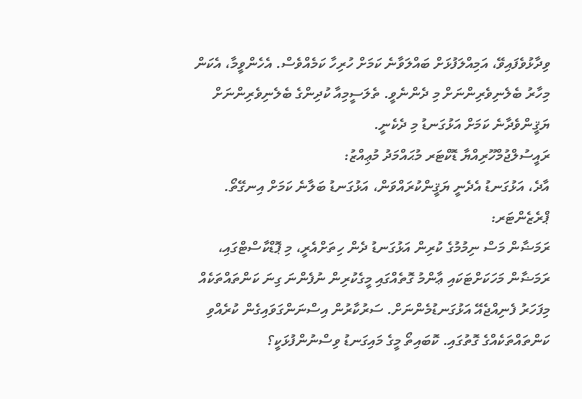ވިދާޅުވެފައިވޭ، އަމިއްލަފުޅަށް ބައްލަވާނެ ކަމަށް ހުރިހާ ކަމެއްވެސް. އެހެންވީމާ، އެކަން މިހާރު ބެލެނިވެރިންނަށް މި ދެންނެވީ. ތެލަސީމިއާ ކުދިންގެ ބެލެނިވެރިންނަށް ޔަޤީންވެދާނެ ކަމަށް އަޅުގަނޑު މި ދެކެނީ.
ރައީސުލްޖުމްހޫރިއްޔާ ޑޮކްޓަރ މުޙައްމަދު މުޢިއްޒު:
އާދެ، އަޅުގަނޑު އެދެނީ ޔަޤީންކުރައްވަން، އަޅުގަނޑު ބަލާނެ ކަމަށް އިނގޭތޯ.
ޕްރެޒެންޓަރ:
ރަމަޟާން މަސް ނިމުމުގެ ކުރިން އަޅުގަނޑު ދެން ހިތަށްއެރީ، މި ޕޮޑްކާސްޓްގައި، ރަމަޟާން މަހަކަށްޓަކައި ޢާންމު ގޮތެއްގައި މީގެކުރިން ނުފެންނަ ގިނަ ކަންތައްތަކެއް މިފަހަރު ފެނިއްޖެއޭ އަޅުގަނޑުމެންނަށް. ސަރުކާރުން އިސްނަންގަވައިގެން ކުރެއްވި ކަންތައްތަކެއްގެ ގޮތުގައި. ކޮބައިތޯ މީގެ މައިގަނޑު ވިސްނުންފުޅަކީ؟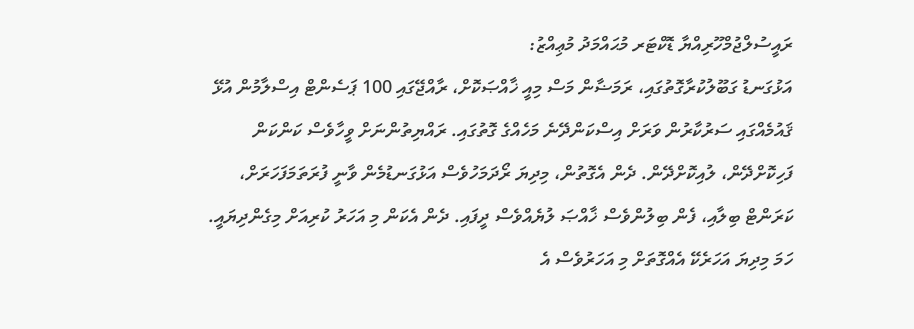ރައީސުލްޖުމްހޫރިއްޔާ ޑޮކްޓަރ މުޙައްމަދު މުޢިއްޒު:
އަޅުގަނޑު ގަބޫލުކުރާގޮތުގައި، ރަމަޟާން މަސް މިއީ ޚާއްޞަކޮށް، ރާއްޖޭގައި 100 ޕަސެންޓް އިސްލާމުން އުޅޭ ޤައުމެއްގައި ސަރުކާރުން ވަރަށް އިސްކަންދޭނެ މަހެއްގެ ގޮތުގައި. ރައްޔިތުންނަށް ވީހާވެސް ކަންކަން ފަހިކޮށްދޭން، ލުއިކޮށްދޭން. ދެން އެގޮތުން، މިދިޔަ ރޯދަމަހުވެސް އަޅުގަނޑުމެން ވާނީ ފުރަތަމަފަހަރަށް، ކަރަންޓް ބިލާއި، ފެން ބިލުންވެސް ޚާއްޞަ ލުޔެއްވެސް ދީފައި. ދެން އެކަން މި އަހަރު ކުރިއަށް މިގެންދިޔައީ. ހަމަ މިދިޔަ އަހަރެކޭ އެއްގޮތަށް މި އަހަރުވެސް އެ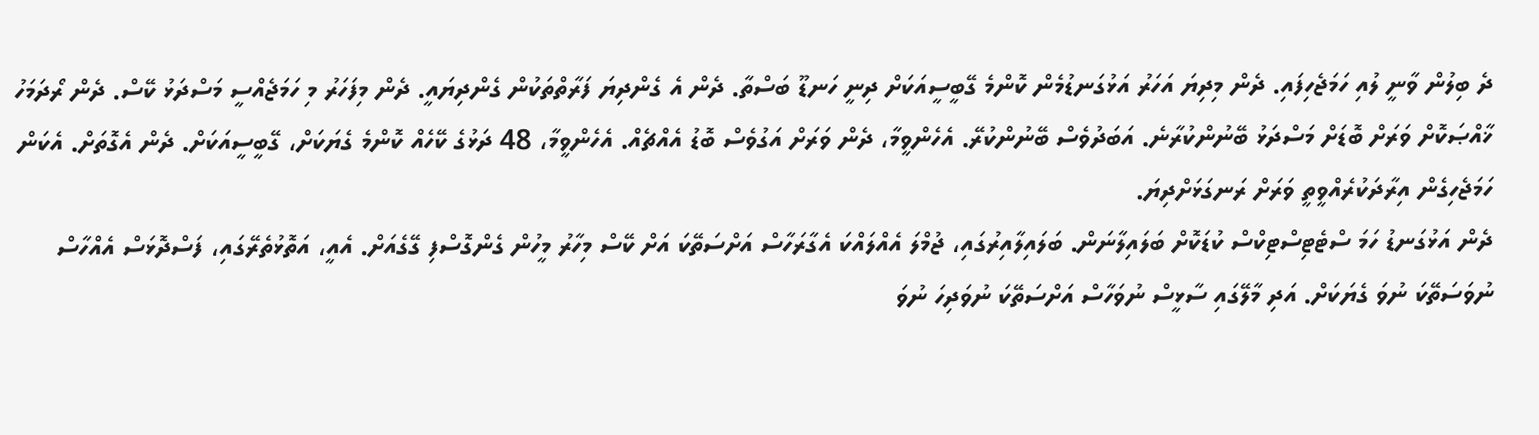ދެ ބިލުން ވާނީ ލުއި ހަމަޖެހިފައި. ދެން މިދިޔަ އަހަރު އަޅުގަނޑުމެން ކޮންމެ ގޭބީސީއަކަށް ދިނީ ހަނޑޫ ބަސްތާ. ދެން އެ ގެންދިޔަ ފަރާތްތަކުން ގެންދިޔައީ. ދެން މިފަހަރު މި ހަމަޖެއްސީ މަސްދަޅު ކޭސް. ދެން ރޯދަމަހު ޚާއްޞަކޮށް ވަރަށް ބޮޑަށް މަސްދަޅު ބޭނުންކުރާނެ. އަބަދުވެސް ބޭނުންކުރޭ. އެހެންވީމާ، ދެން ވަރަށް އަގުވެސް ބޮޑު އެއްޗެއް. އެހެންވީމާ، 48 ދަޅުގެ ކޭހެއް ކޮންމެ ގެޔަކަށް، ގޭބީސީއަކަށް. ދެން އެގޮތަށް. އެކަން ހަމަޖެހިގެން އިރާދަކުރެއްވީތީ ވަރަށް ރަނގަޅަށްދިޔަ.
ދެން އަޅުގަނޑު ހަމަ ސްޓެޓިސްޓިކްސް ކުޑަކޮށް ބަލައިލާނަން. ބަލައިލާއިރުގައި، ޖުމްލަ އެއްލައްކަ އެގާރަހާސް އަށްސަތޭކަ އަށް ކޭސް މިހާރު މީހުން ގެންގޮސްފި ގޭގެއަށް. އެއީ، އަތޮޅުތެރޭގައި، ފަސްދޮޅަސް އެއްހާސް ނުވަސަތޭކަ ނުވަ ގެޔަކަށް. އަދި މާލޭގައި ސާޅީސް ނުވަހާސް އަށްސަތޭކަ ނުވަދިހަ ނުވަ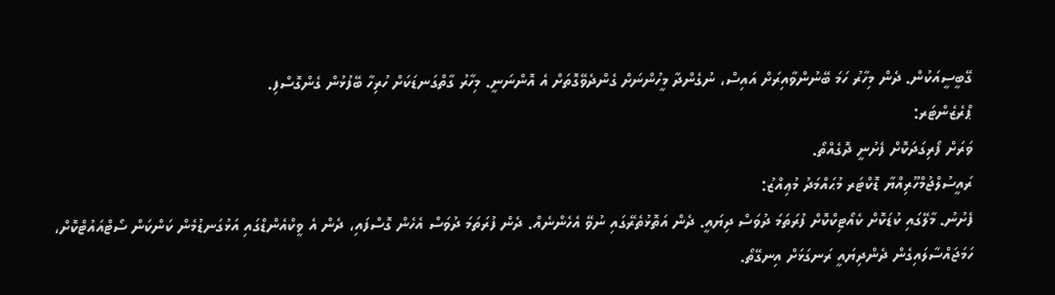ގޭބީސީއަކުން. ދެން މިހާރު ހަމަ ބޭނުންވާއިރަށް އައިސް، ނުގެންދާ މީހުންނަށް ގެންދެވޭގޮތަށް އެ އޮންނަނީ. މިހާރު ގާތްގަނޑަކަށް ހުރިހާ ބޭފުޅުން ގެންގޮސްފި.
ޕްރެޒެންޓަރ:
ވަރަށް ފޯރިގަދަކޮށް ފެށުނީ ދޮގެއްތޯ.
ރައީސުލްޖުމްހޫރިއްޔާ ޑޮކްޓަރ މުޙައްމަދު މުޢިއްޒު:
ފެށުނު. މާލޭގައި ކުޑަކޮށް ކެއޯޓިކްކޮށް ފުރަތަމަ ދުވަސް ދިޔައީ. ދެން އަތޮޅުތެރޭގައި ނުވޭ އެހެންނެއް. ދެން ފުރަތަމަ ދުވަސް އެހެން ގޮސްފައި، ދެން އެ ވީކްއެންޑްގައި އަޅުގަނޑުމެން ކަންކަން ސޯޓްއައުޓްކޮށް، ހަމަޖައްސާލައިގެން ދެންދިޔައީ ރަނގަޅަށް އިނގޭތޯ.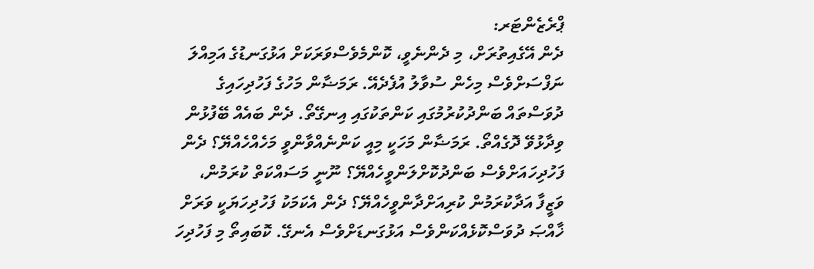ޕްރެޒެންޓަރ:
ދެން އޭގެއިތުރަށް، މި ދެންނެވީ، ކޮންމެވެސްވަރަކަށް އަޅުގަނޑުގެ އަމިއްލަ ނަފްސަށްވެސް މިހެން ސުވާލު އުފެދެއޭ. ރަމަޟާން މަހުގެ ފަހުދިހައިގެ ދުވަސްތައް ބަންދުކުރުމުގައި ކަންތަކުގައި އިނގޭތޯ. ދެން ބައެއް ބޭފުޅުން ވިދާޅުވޭ ދޮގެއްތޯ. ރަމަޟާން މަހަކީ މިއީ ކަންނެއްވާންވީ މަހެއްހެއްޔޭ؟ ދެން ފަހުދިހައަށްވެސް ބަންދުކޮށްލަންވީހެއްޔޭ؟ ނޫނީ މަސައްކަތް ކުރަމުން، ވަޒީފާ އަދާކުރަމުން ކުރިއަށްދާންވީހެއްޔޭ؟ ދެން އެކަމަކު ފަހުދިހަޔަކީ ވަރަށް ޚާއްޞަ ދުވަސްކޮޅެއްކަންވެސް އަޅުގަނޑަށްވެސް އެނގޭ. ކޮބައިތޯ މި ފަހުދިހަ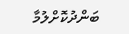ބަންދުކޮށްލުމާ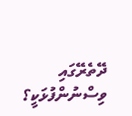ދޭތެރޭގައި ވިސްނުންފުޅަކީ؟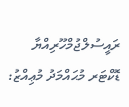ރައީސުލްޖުމްހޫރިއްޔާ ޑޮކްޓަރ މުޙައްމަދު މުޢިއްޒު: